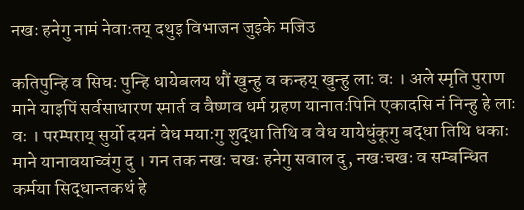नखः हनेगु नामं नेवाःतय् दथुइ विभाजन जुइके मजिउ

कतिपुन्हि व सिघः पुन्हि धायेबलय थौं खुन्हु व कन्हय् खुन्हु लाः वः । अले स्मृति पुराण माने याइपिं सर्वसाधारण स्मार्त व वैष्णव धर्म ग्रहण यानातःपिनि एकादसि नं निन्हु हे लाः वः । परम्पराय् सुर्यो दयनं वेध मयाःगु शुद्धा तिथि व वेध यायेधुंकूगु बद्धा तिथि धकाः माने यानावयाच्वंगु दु । गन तक नखः चखः हनेगु सवाल दु, नखःचखः व सम्बन्धित कर्मया सिद्धान्तकथं हे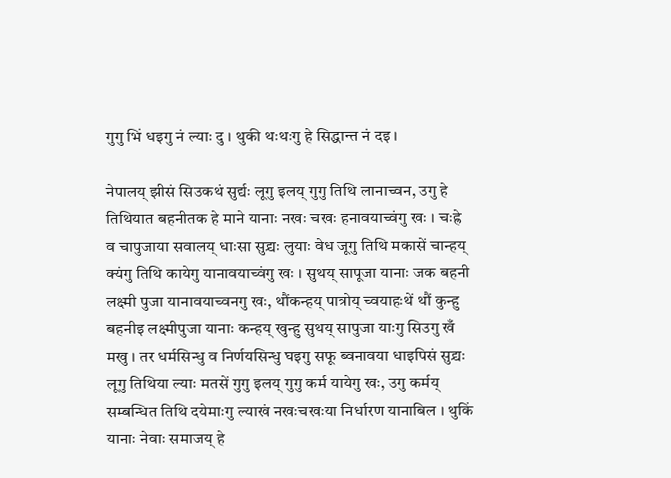गुगु भिं धइगु नं ल्याः दु । थुकी थःथःगु हे सिद्धान्त नं दइ ।

नेपालय् झीसं सिउकथं सुर्द्यः लूगु इलय् गुगु तिथि लानाच्वन, उगु हे तिथियात बहनीतक हे माने यानाः नखः चखः हनावयाच्वंगु खः । चःह्रे व चापुजाया सवालय् धाःसा सुद्र्यः लुयाः वेध जूगु तिथि मकासें चान्हय् क्यंगु तिथि कायेगु यानावयाच्वंगु खः । सुथय् सापूजा यानाः जक बहनी लक्ष्मी पुजा यानावयाच्वनगु खः, थौंकन्हय् पात्रोय् च्वयाहःथें थौं कुन्हु बहनीइ लक्ष्मीपुजा यानाः कन्हय् खुन्हु सुथय् सापुजा याःगु सिउगु खँ मखु । तर धर्मसिन्धु व निर्णयसिन्धु घइगु सफू ब्वनावया धाइपिसं सुद्र्यः लूगु तिथिया ल्याः मतसें गुगु इलय् गुगु कर्म यायेगु खः, उगु कर्मय् सम्बन्धित तिथि दयेमाःगु ल्याखं नखःचखःया निर्धारण यानाबिल । थुकिं यानाः नेवाः समाजय् हे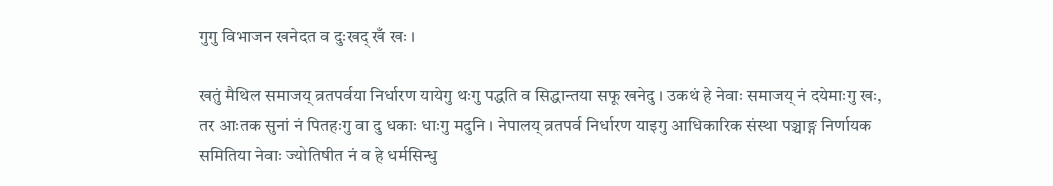गुगु विभाजन खनेदत व दुःखद् खँ खः ।

खतुं मैथिल समाजय् व्रतपर्वया निर्धारण यायेगु थःगु पद्धति व सिद्धान्तया सफू खनेदु । उकथं हे नेवाः समाजय् नं दयेमाःगु खः, तर आःतक सुनां नं पितहःगु वा दु धकाः धाःगु मदुनि । नेपालय् व्रतपर्व निर्धारण याइगु आधिकारिक संस्था पञ्चाङ्ग निर्णायक समितिया नेवाः ज्योतिषीत नं व हे धर्मसिन्धु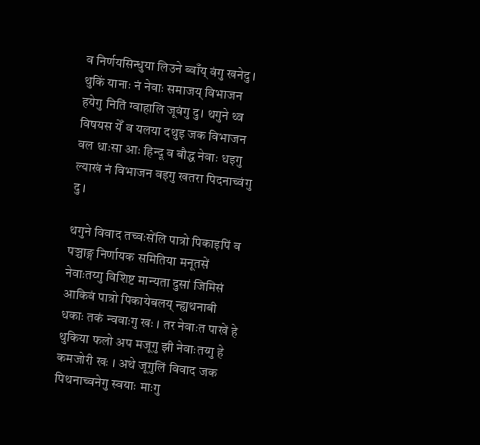व निर्णयसिन्धुया लिउने ब्वाँय् वंगु खनेदु । थुकिं यानाः नं नेवाः समाजय् विभाजन हयेगु नितिं ग्वाहालि जूवंगु दु। थगुने थ्व विषयस येँ व यलया दथुइ जक विभाजन वल धाःसा आः हिन्दू व बौद्ध नेवाः धइगु ल्याखं नं विभाजन वइगु खतरा पिदनाच्वंगु दु ।

थगुने विवाद तच्वःसेंलि पात्रो पिकाइपिं व पञ्चाङ्ग निर्णायक समितिया मनूतसें नेवाःतय्गु विशिष्ट मान्यता दुसां जिमिसं आकिवं पात्रो पिकायेबलय् न्ह्यथनाबी धकाः तकं न्ववाःगु खः । तर नेवाःत पाखें हे थुकिया फलो अप मजूगु झी नेवाःतय्गु हे कमजोरी खः । अथे जूगुलिं विवाद जक पिथनाच्वनेगु स्वयाः माःगु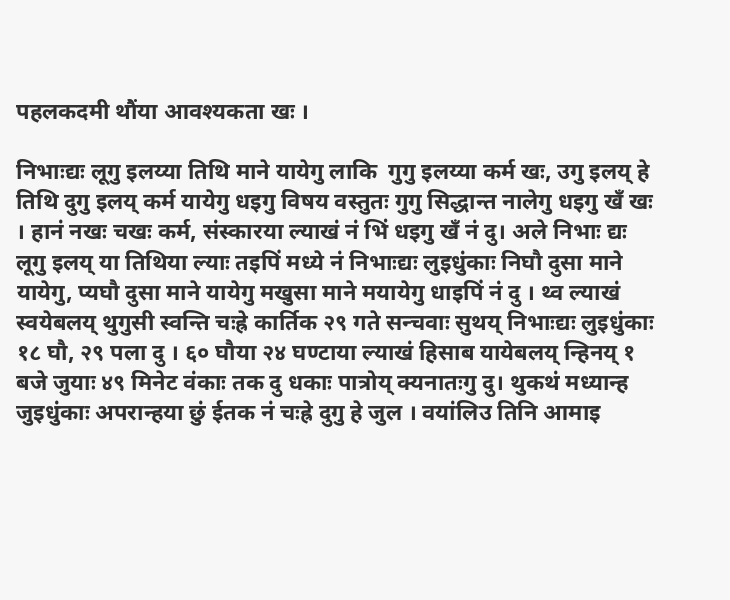पहलकदमी थौंया आवश्यकता खः ।

निभाःद्यः लूगु इलय्या तिथि माने यायेगु लाकि  गुगु इलय्या कर्म खः, उगु इलय् हे तिथि दुगु इलय् कर्म यायेगु धइगु विषय वस्तुतः गुगु सिद्धान्त नालेगु धइगु खँ खः । हानं नखः चखः कर्म, संस्कारया ल्याखं नं भिं धइगु खँ नं दु। अले निभाः द्यः लूगु इलय् या तिथिया ल्याः तइपिं मध्ये नं निभाःद्यः लुइधुंकाः निघौ दुसा माने यायेगु, प्यघौ दुसा माने यायेगु मखुसा माने मयायेगु धाइपिं नं दु । थ्व ल्याखं स्वयेबलय् थुगुसी स्वन्ति चःह्रे कार्तिक २९ गते सन्चवाः सुथय् निभाःद्यः लुइधुंकाः १८ घौ, २९ पला दु । ६० घौया २४ घण्टाया ल्याखं हिसाब यायेबलय् न्हिनय् १ बजे जुयाः ४९ मिनेट वंकाः तक दु धकाः पात्रोय् क्यनातःगु दु। थुकथं मध्यान्ह जुइधुंकाः अपरान्हया छुं ईतक नं चःह्रे दुगु हे जुल । वयांलिउ तिनि आमाइ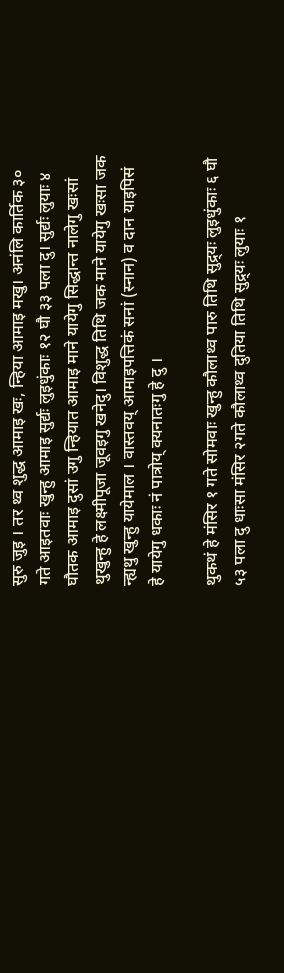सुरु जुइ । तर थ्व शुद्ध आमाइ खः, न्हिया आमाइ मखु। अनंलि कार्तिक ३० गते आइतवाः खुन्हु आमाइ सुर्द्यः लुइधुंकाः १२ घौ ३३ पला दु। सुर्द्यः लुयाः ४ घौतक आमाइ दुसां उगु न्हियात आमाइ माने यायेगु सिद्धान्त नालेगु खःसां थुखुन्हु हे लक्ष्मीपूजा जूवइगु खनेदु। विशुद्ध तिथि जक माने यायेगु खःसा जक न्ह्यथु खुन्हु यायेमाल । वास्तवय् आमाइपत्तिकं सनां (स्नान) व दान याइपिसं हे यायेगु धकाः नं पात्रोय् क्यनातःगु हे दु ।

थुकथं हे मंसिर १ गते सोमवाः खुन्हु कौलाथ्व पारु तिथि सुद्र्यः लुइधुंकाः ६ घौ ५३ पला दु धाःसा मंसिर २गते कौलाथ्व दुतिया तिथि सुद्र्यः लुयाः १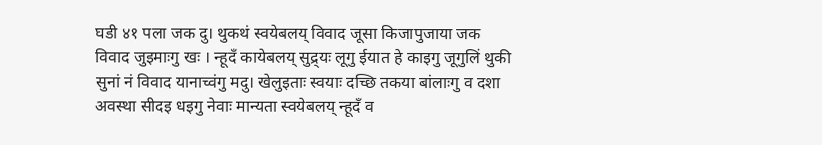घडी ४१ पला जक दु। थुकथं स्वयेबलय् विवाद जूसा किजापुजाया जक विवाद जुइमाःगु खः । न्हूदँ कायेबलय् सुद्र्यः लूगु ईयात हे काइगु जूगुलिं थुकी सुनां नं विवाद यानाच्वंगु मदु। खेलुइताः स्वयाः दच्छि तकया बांलाःगु व दशा अवस्था सीदइ धइगु नेवाः मान्यता स्वयेबलय् न्हूदँ व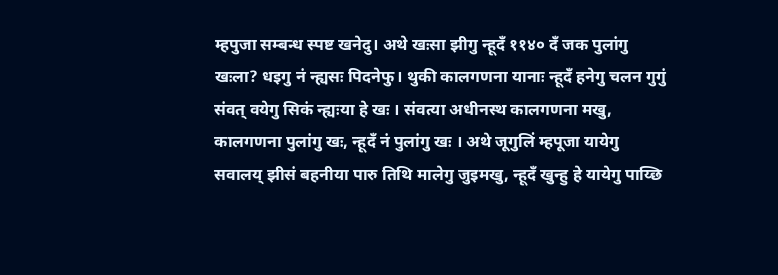म्हपुजा सम्बन्ध स्पष्ट खनेदु। अथे खःसा झीगु न्हूदँ ११४० दँ जक पुलांगु खःला? धइगु नं न्ह्यसः पिदनेफु। थुकी कालगणना यानाः न्हूदँ हनेगु चलन गुगुं संवत् वयेगु सिकं न्ह्यःया हे खः । संवत्या अधीनस्थ कालगणना मखु, कालगणना पुलांगु खः, न्हूदँ नं पुलांगु खः । अथे जूगुलिं म्हपूजा यायेगु सवालय् झीसं बहनीया पारु तिथि मालेगु जुइमखु, न्हूदँ खुन्हु हे यायेगु पाय्छि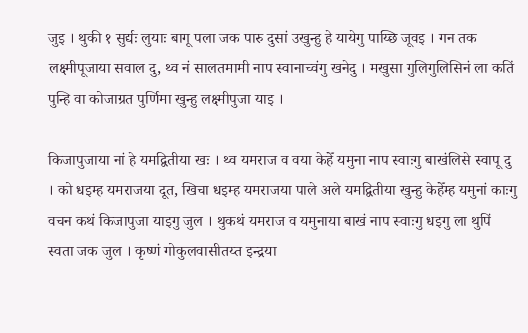जुइ । थुकी १ सुर्द्यः लुयाः बागू पला जक पारु दुसां उखुन्हु हे यायेगु पाय्छि जूवइ । गन तक लक्ष्मीपूजाया सवाल दु, थ्व नं सालतमामी नाप स्वानाच्वंगु खनेदु । मखुसा गुलिगुलिसिनं ला कतिं पुन्हि वा कोजाग्रत पुर्णिमा खुन्हु लक्ष्मीपुजा याइ ।

किजापुजाया नां हे यमद्वितीया खः । थ्व यमराज व वया केहेँ यमुना नाप स्वाःगु बाखंलिसे स्वापू दु । को धइम्ह यमराजया दूत, खिचा धइम्ह यमराजया पाले अले यमद्वितीया खुन्हु केहेँम्ह यमुनां काःगु वचन कथं किजापुजा याइगु जुल । थुकथं यमराज व यमुनाया बाखं नाप स्वाःगु धइगु ला थुपिं स्वता जक जुल । कृष्णं गोकुलवासीतय्त इन्द्रया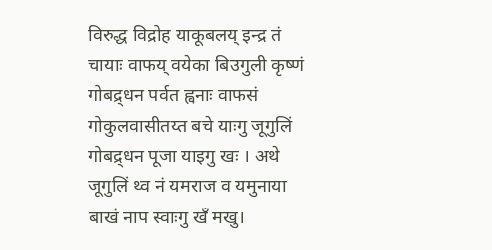विरुद्ध विद्रोह याकूबलय् इन्द्र तं चायाः वाफय् वयेका बिउगुली कृष्णं गोबद्र्धन पर्वत ह्वनाः वाफसं गोकुलवासीतय्त बचे याःगु जूगुलिं गोबद्र्धन पूजा याइगु खः । अथे जूगुलिं थ्व नं यमराज व यमुनाया बाखं नाप स्वाःगु खँ मखु।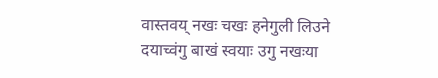वास्तवय् नखः चखः हनेगुली लिउने दयाच्वंगु बाखं स्वयाः उगु नखःया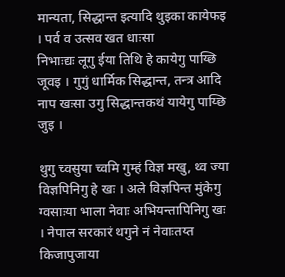मान्यता, सिद्धान्त इत्यादि थुइका कायेफइ । पर्व व उत्सव खत धाःसा
निभाःद्यः लूगु ईया तिथि हे कायेगु पाय्छि जूवइ । गुगुं धार्मिक सिद्धान्त, तन्त्र आदि नाप खःसा उगु सिद्धान्तकथं यायेगु पाय्छि जुइ ।

थुगु च्वसुया च्वमि गुम्हं विज्ञ मखु, थ्व ज्या विज्ञपिनिगु हे खः । अले विज्ञपिन्त मुंकेगु ग्वसाःया भाला नेवाः अभियन्तापिनिगु खः । नेपाल सरकारं थगुने नं नेवाःतय्त किजापुजाया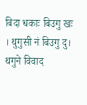बिदा धकाः बिउगु खः । थुगुसी नं बिउगु दु। थगुने विवाद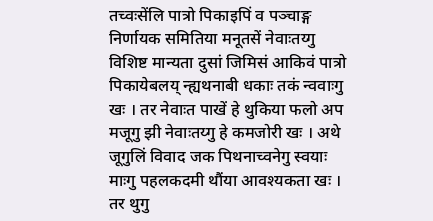तच्वःसेंलि पात्रो पिकाइपिं व पञ्चाङ्ग निर्णायक समितिया मनूतसें नेवाःतय्गु विशिष्ट मान्यता दुसां जिमिसं आकिवं पात्रो पिकायेबलय् न्ह्यथनाबी धकाः तकं न्ववाःगु खः । तर नेवाःत पाखें हे थुकिया फलो अप मजूगु झी नेवाःतय्गु हे कमजोरी खः । अथे जूगुलिं विवाद जक पिथनाच्वनेगु स्वयाः माःगु पहलकदमी थौंया आवश्यकता खः । तर थुगु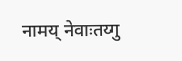नामय् नेवाःतय्गु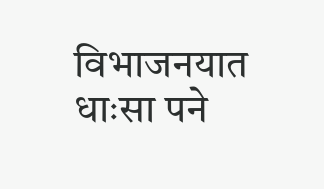विभाजनयात धाःसा पने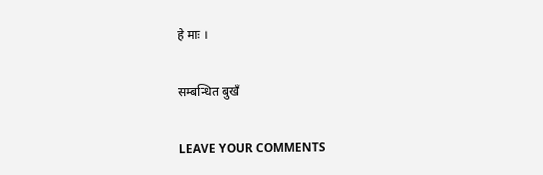हे माः ।

सम्बन्धित बुखँ

LEAVE YOUR COMMENTS